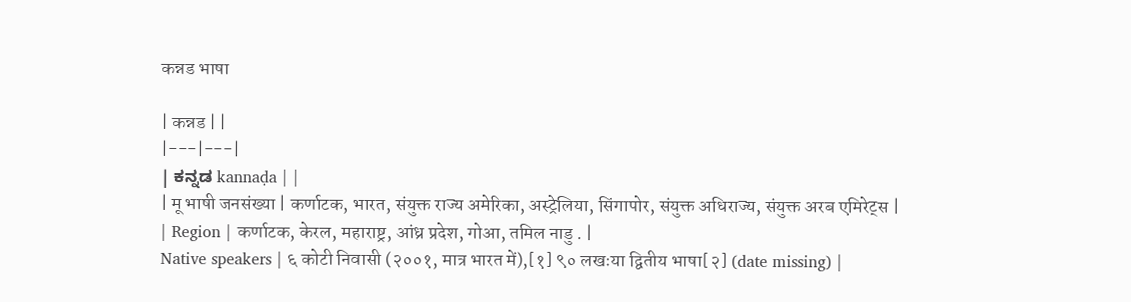कन्नड भाषा

| कन्नड | |
|---|---|
| ಕನ್ನಡ kannaḍa | |
| मू भाषी जनसंख्या | कर्णाटक, भारत, संयुक्त राज्य अमेरिका, अस्ट्रेलिया, सिंगापोर, संयुक्त अधिराज्य, संयुक्त अरब एमिरेट्स |
| Region | कर्णाटक, केरल, महाराष्ट्र, आंध्र प्रदेश, गोआ, तमिल नाडु . |
Native speakers | ६ कोटी निवासी (२००१, मात्र भारत में),[१] ९० लखःया द्वितीय भाषा[२] (date missing) |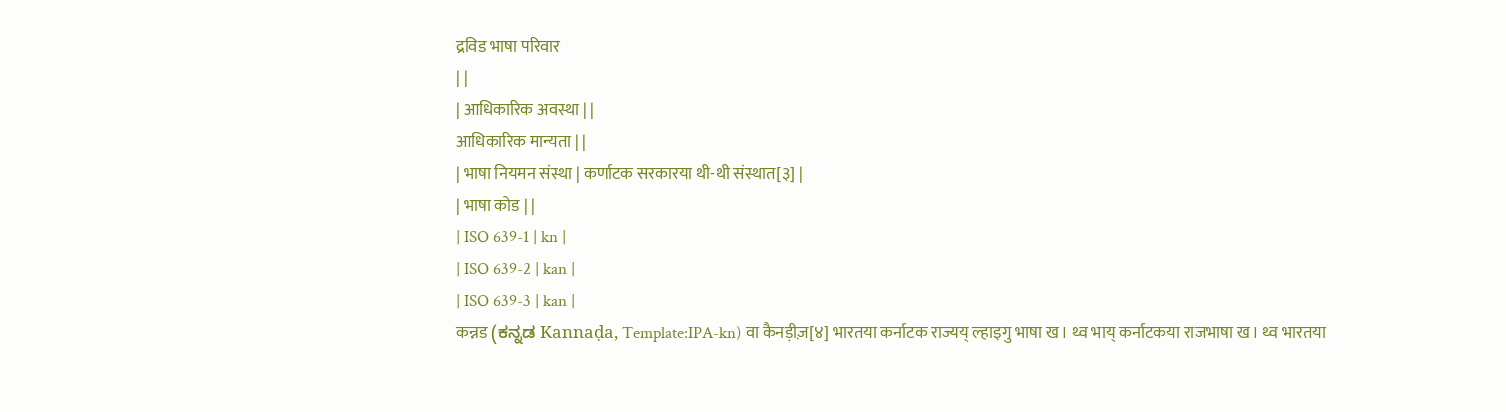द्रविड भाषा परिवार
| |
| आधिकारिक अवस्था | |
आधिकारिक मान्यता | |
| भाषा नियमन संस्था | कर्णाटक सरकारया थी-थी संस्थात[३] |
| भाषा कोड | |
| ISO 639-1 | kn |
| ISO 639-2 | kan |
| ISO 639-3 | kan |
कन्नड (ಕನ್ನಡ Kannaḍa, Template:IPA-kn) वा कैनड़ीज़[४] भारतया कर्नाटक राज्यय् ल्हाइगु भाषा ख। थ्व भाय् कर्नाटकया राजभाषा ख। थ्व भारतया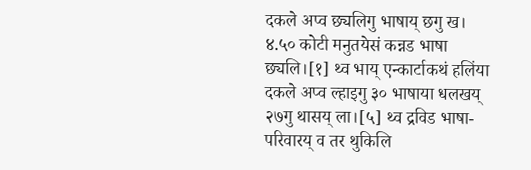दकले अप्व छ्यलिगु भाषाय् छगु ख। ४.५० कोटी मनुतयेसं कन्नड भाषा छ्यलि।[१] थ्व भाय् एन्कार्टाकथं हलिंया दकले अप्व ल्हाइगु ३० भाषाया धलखय् २७गु थासय् ला।[५] थ्व द्रविड भाषा-परिवारय् व तर थुकिलि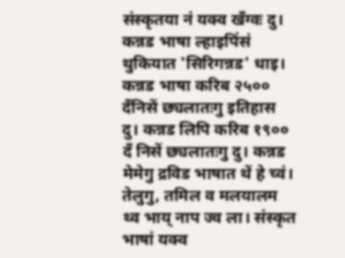संस्कृतया नं यक्व खँग्वः दु। कन्नड भाषा ल्हाइपिंसं थुकियात 'सिरिगन्नड' धाइ। कन्नड भाषा करिब २५०० दँनिसें छ्यलातःगु इतिहास दु। कन्नड लिपि करिब १९०० दँ निसें छ्यलातःगु दु। कन्नड मेमेगु द्रविड भाषात थें हे च्वं। तेलुगु, तमिल व मलयालम थ्व भाय् नाप ज्व ला। संस्कृत भाषां यक्व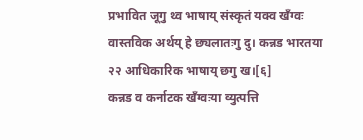प्रभावित जूगु थ्व भाषाय् संस्कृतं यक्व खँग्वः वास्तविक अर्थय् हे छ्यलातःगु दु। कन्नड भारतया २२ आधिकारिक भाषाय् छगु ख।[६]
कन्नड व कर्नाटक खँग्वःया व्युत्पत्ति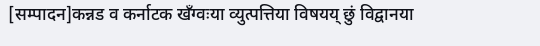[सम्पादन]कन्नड व कर्नाटक खँग्वःया व्युत्पत्तिया विषयय् छुं विद्वानया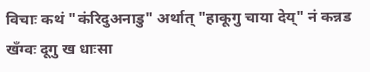विचाः कथं "कंरिदुअनाडु" अर्थात् "हाकूगु चाया देय्" नं कन्नड खँग्वः दूगु ख धाःसा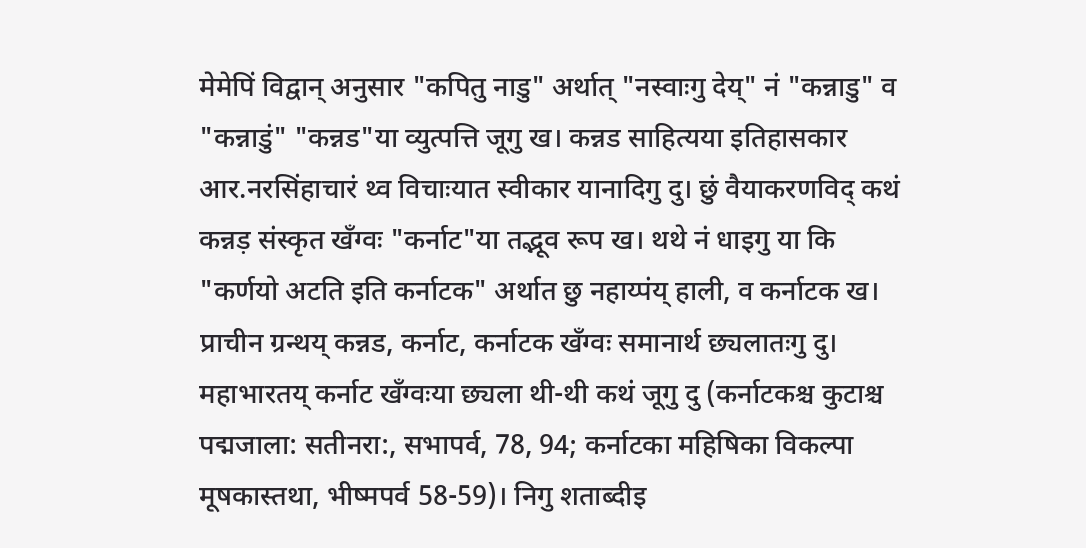मेमेपिं विद्वान् अनुसार "कपितु नाडु" अर्थात् "नस्वाःगु देय्" नं "कन्नाडु" व "कन्नाडुं" "कन्नड"या व्युत्पत्ति जूगु ख। कन्नड साहित्यया इतिहासकार आर.नरसिंहाचारं थ्व विचाःयात स्वीकार यानादिगु दु। छुं वैयाकरणविद् कथं कन्नड़ संस्कृत खँग्वः "कर्नाट"या तद्भूव रूप ख। थथे नं धाइगु या कि "कर्णयो अटति इति कर्नाटक" अर्थात छु नहाय्पंय् हाली, व कर्नाटक ख।
प्राचीन ग्रन्थय् कन्नड, कर्नाट, कर्नाटक खँग्वः समानार्थ छ्यलातःगु दु। महाभारतय् कर्नाट खँग्वःया छ्यला थी-थी कथं जूगु दु (कर्नाटकश्च कुटाश्च पद्मजाला: सतीनरा:, सभापर्व, 78, 94; कर्नाटका महिषिका विकल्पा मूषकास्तथा, भीष्मपर्व 58-59)। निगु शताब्दीइ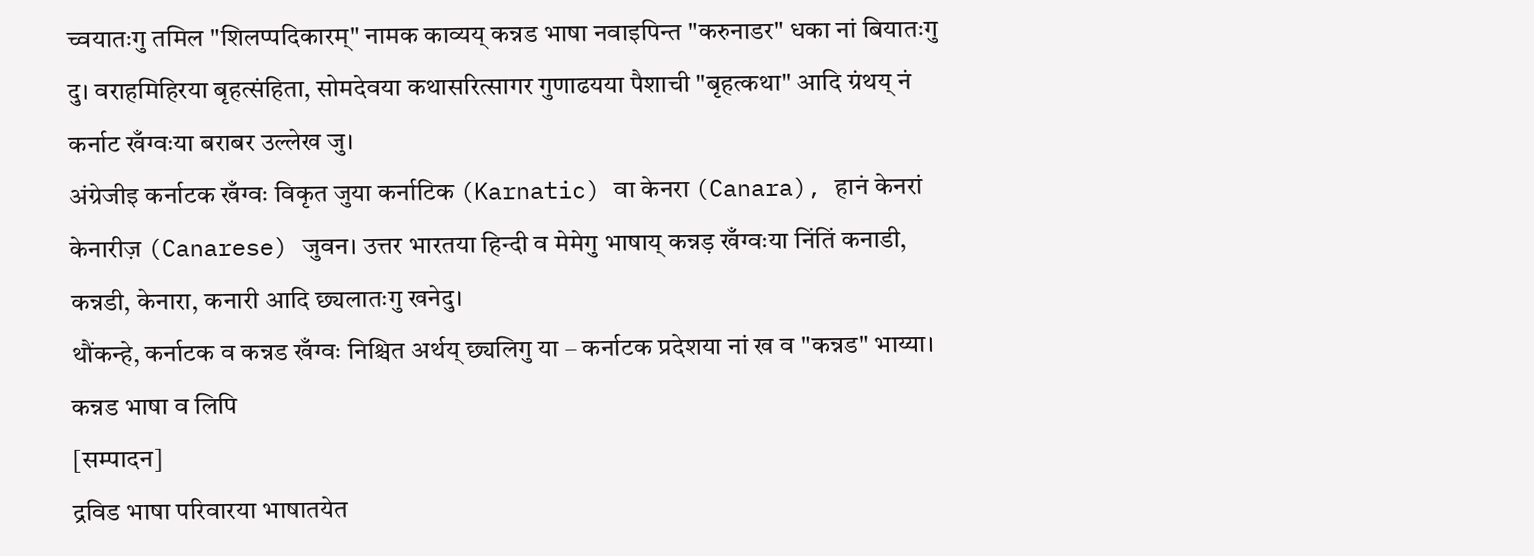च्वयातःगु तमिल "शिलप्पदिकारम्" नामक काव्यय् कन्नड भाषा नवाइपिन्त "करुनाडर" धका नां बियातःगु दु। वराहमिहिरया बृहत्संहिता, सोमदेवया कथासरित्सागर गुणाढयया पैशाची "बृहत्कथा" आदि ग्रंथय् नं कर्नाट खँग्वःया बराबर उल्लेख जु।
अंग्रेजीइ कर्नाटक खँग्वः विकृत जुया कर्नाटिक (Karnatic) वा केनरा (Canara), हानं केनरां केनारीज़ (Canarese) जुवन। उत्तर भारतया हिन्दी व मेमेगु भाषाय् कन्नड़ खँग्वःया निंतिं कनाडी, कन्नडी, केनारा, कनारी आदि छ्यलातःगु खनेदु।
थौंकन्हे, कर्नाटक व कन्नड खँग्वः निश्चित अर्थय् छ्यलिगु या – कर्नाटक प्रदेशया नां ख व "कन्नड" भाय्या।
कन्नड भाषा व लिपि
[सम्पादन]
द्रविड भाषा परिवारया भाषातयेत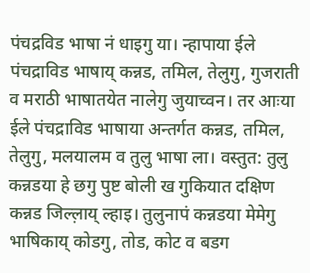पंचद्रविड भाषा नं धाइगु या। न्हापाया ईले पंचद्राविड भाषाय् कन्नड, तमिल, तेलुगु, गुजराती व मराठी भाषातयेत नालेगु जुयाच्वन। तर आःया ईले पंचद्राविड भाषाया अन्तर्गत कन्नड, तमिल, तेलुगु, मलयालम व तुलु भाषा ला। वस्तुत: तुलु कन्नडया हे छगु पुष्ट बोली ख गुकियात दक्षिण कन्नड जिल्ल़ाय् ल्हाइ। तुलुनापं कन्नडया मेमेगु भाषिकाय् कोडगु, तोड, कोट व बडग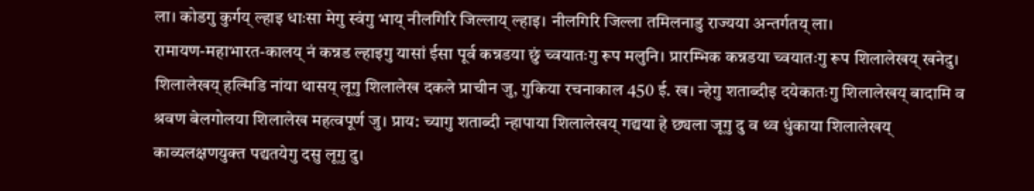ला। कोडगु कुर्गय् ल्हाइ धाःसा मेगु स्वंगु भाय् नीलगिरि जिल्लाय् ल्हाइ। नीलगिरि जिल्ला तमिलनाडु राज्यया अन्तर्गतय् ला।
रामायण-महाभारत-कालय् नं कन्नड ल्हाइगु यासां ईसा पूर्व कन्नडया छुं च्वयातःगु रूप मलुनि। प्रारम्भिक कन्नडया च्वयातःगु रूप शिलालेखय् खनेदु। शिलालेखय् हल्मिडि नांया थासय् लूगु शिलालेख दकले प्राचीन जु, गुकिया रचनाकाल 450 ई. ख। न्हेगु शताब्दीइ दयेकातःगु शिलालेखय् बादामि व श्रवण बेलगोलया शिलालेख महत्वपूर्ण जु। प्राय: च्यागु शताब्दी न्हापाया शिलालेखय् गद्यया हे छ्यला जूगु दु व थ्व धुंकाया शिलालेखय् काव्यलक्षणयुक्त पद्यतयेगु दसु लूगु दु।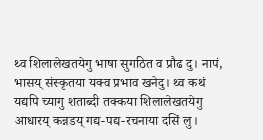थ्व शिलालेखतयेगु भाषा सुगठित व प्रौढ दु। नापं, भासय् संस्कृतया यक्व प्रभाव खनेदु। थ्व कथं यद्यपि च्यागु शताब्दी तक्कया शिलालेखतयेगु आधारय् कन्नडय् गद्य-पद्य-रचनाया दसिं लु।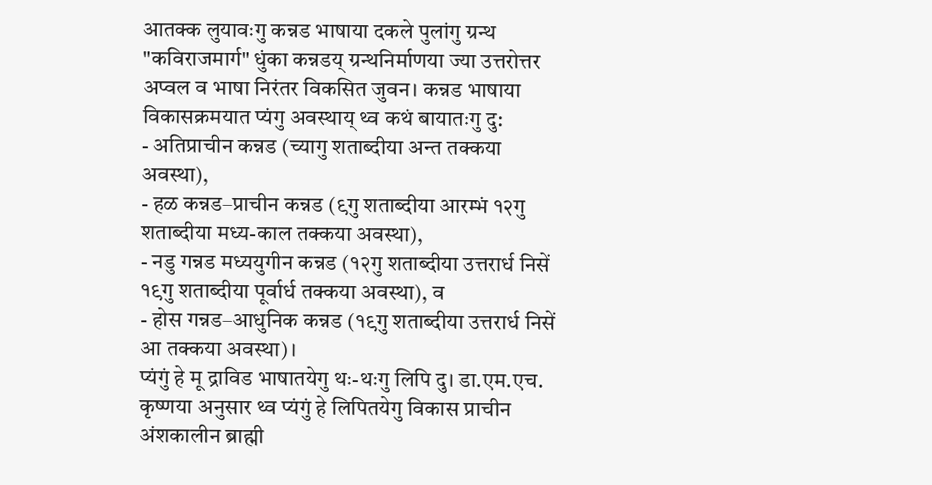आतक्क लुयावःगु कन्नड भाषाया दकले पुलांगु ग्रन्थ "कविराजमार्ग" धुंका कन्नडय् ग्रन्थनिर्माणया ज्या उत्तरोत्तर अप्वल व भाषा निरंतर विकसित जुवन। कन्नड भाषाया विकासक्रमयात प्यंगु अवस्थाय् थ्व कथं बायातःगु दु:
- अतिप्राचीन कन्नड (च्यागु शताब्दीया अन्त तक्कया अवस्था),
- हळ कन्नड–प्राचीन कन्नड (९गु शताब्दीया आरम्भं १२गु शताब्दीया मध्य-काल तक्कया अवस्था),
- नडु गन्नड मध्ययुगीन कन्नड (१२गु शताब्दीया उत्तरार्ध निसें १९गु शताब्दीया पूर्वार्ध तक्कया अवस्था), व
- होस गन्नड–आधुनिक कन्नड (१९गु शताब्दीया उत्तरार्ध निसें आ तक्कया अवस्था)।
प्यंगुं हे मू द्राविड भाषातयेगु थः-थःगु लिपि दु। डा.एम.एच. कृष्णया अनुसार थ्व प्यंगुं हे लिपितयेगु विकास प्राचीन अंशकालीन ब्राह्मी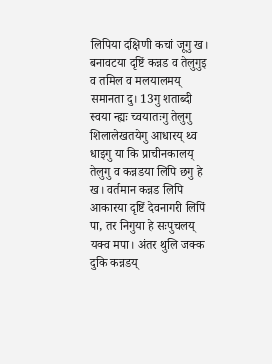लिपिया दक्षिणी कचां जूगु ख। बनावटया दृष्टिं कन्नड व तेलुगुइ व तमिल व मलयालमय् समानता दु। 13गु शताब्दी स्वया न्ह्यः च्वयातःगु तेलुगु शिलालेखतयेगु आधारय् थ्व धाइगु या कि प्राचीनकालय् तेलुगु व कन्नडया लिपि छगु हे ख। वर्तमान कन्नड लिपि आकारया दृष्टिं देवनागरी लिपिं पा, तर निगुया हे सःपुचलय् यक्व मपा। अंतर थुलि जक्क दुकि कन्नडय्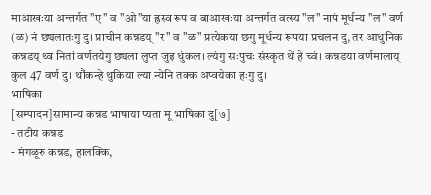माआखःया अन्तर्गत "ए" व "ओ"या ह्रस्व रूप व बाआखःया अन्तर्गत वत्स्य "ल" नापं मूर्धन्य "ल" वर्ण (ळ) नं छ्यलातःगु दु। प्राचीन कन्नडय् "र" व "ळ" प्रत्येकया छगु मूर्धन्य रूपया प्रचलन दु, तर आधुनिक कन्नडय् थ्व नितां वर्णतयेगु छ्यला लुप्त जुइ धुंकल। ल्यंगु सःपुचः संस्कृत थें हे च्वं। कन्नडया वर्णमालाय् कुल 47 वर्ण दु। थौंकन्हे थुकिया ल्या न्येनि तक्क अप्वयेका हःगु दु।
भाषिका
[सम्पादन]सामान्य कन्नड भाषाया प्यता मू भाषिका दु[७]
- तटीय कन्नड
- मंगळूरु कन्नड, हालक्कि,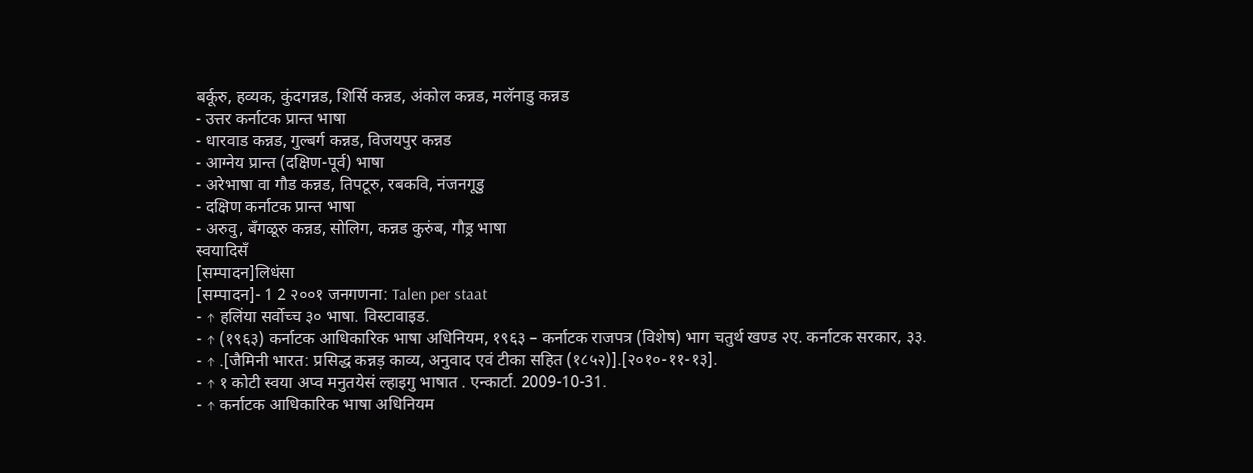बर्कूरु, हव्यक, कुंदगन्नड, शिर्सि कन्नड, अंकोल कन्नड, मलॅनाडु कन्नड
- उत्तर कर्नाटक प्रान्त भाषा
- धारवाड कन्नड, गुल्बर्ग कन्नड, विजयपुर कन्नड
- आग्नेय प्रान्त (दक्षिण-पूर्व) भाषा
- अरेभाषा वा गौड कन्नड, तिपटूरु, रबकवि, नंजनगूडु
- दक्षिण कर्नाटक प्रान्त भाषा
- अरुवु, बॅंगळूरु कन्नड, सोलिग, कन्नड कुरुंब, गौड्र भाषा
स्वयादिसँ
[सम्पादन]लिधंसा
[सम्पादन]- 1 2 २००१ जनगणना: Talen per staat
- ↑ हलिंया सर्वोच्च ३० भाषा. विस्टावाइड.
- ↑ (१९६३) कर्नाटक आधिकारिक भाषा अधिनियम, १९६३ – कर्नाटक राजपत्र (विशेष) भाग चतुर्थ खण्ड २ए. कर्नाटक सरकार, ३३.
- ↑ .[जैमिनी भारत: प्रसिद्ध कन्नड़ काव्य, अनुवाद एवं टीका सहित (१८५२)].[२०१०-११-१३].
- ↑ १ कोटी स्वया अप्व मनुतयेसं ल्हाइगु भाषात . एन्कार्टा. 2009-10-31.
- ↑ कर्नाटक आधिकारिक भाषा अधिनियम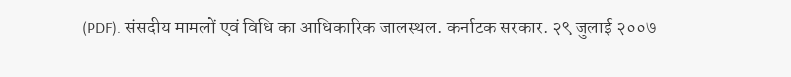(PDF). संसदीय मामलों एवं विधि का आधिकारिक जालस्थल. कर्नाटक सरकार. २९ जुलाई २००७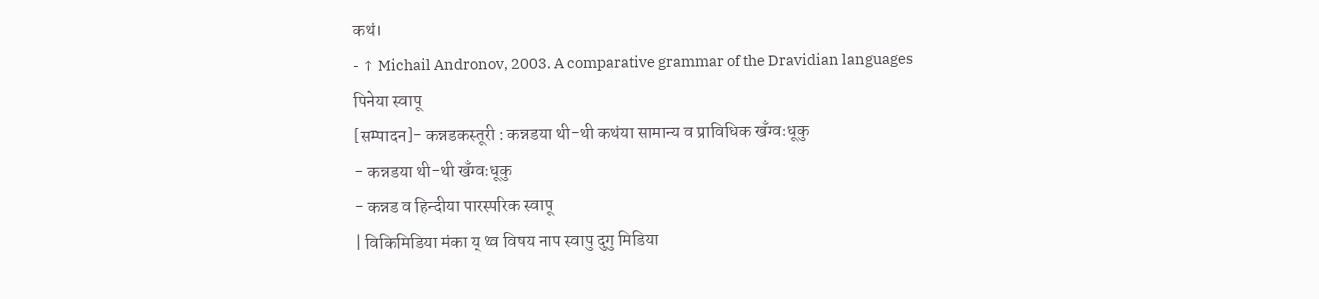कथं।
- ↑ Michail Andronov, 2003. A comparative grammar of the Dravidian languages
पिनेया स्वापू
[सम्पादन]- कन्नडकस्तूरी : कन्नडया थी-थी कथंया सामान्य व प्राविधिक खँग्वःधूकु
- कन्नडया थी-थी खँग्वःधूकु
- कन्नड व हिन्दीया पारस्परिक स्वापू
| विकिमिडिया मंका य् थ्व विषय नाप स्वापु दुगु मिडिया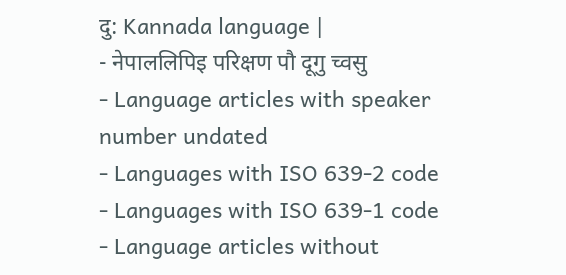दु: Kannada language |
- नेपाललिपिइ परिक्षण पौ दूगु च्वसु
- Language articles with speaker number undated
- Languages with ISO 639-2 code
- Languages with ISO 639-1 code
- Language articles without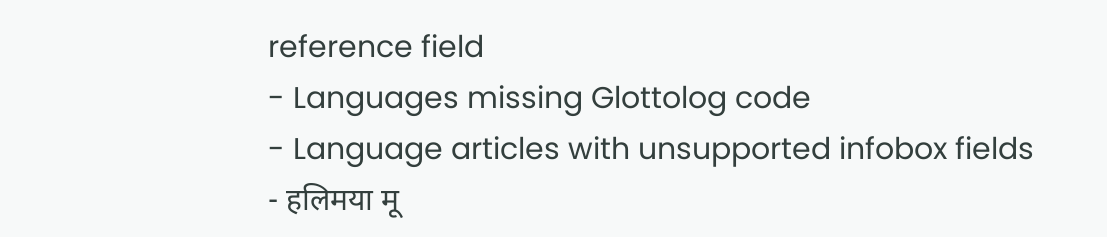reference field
- Languages missing Glottolog code
- Language articles with unsupported infobox fields
- हलिमया मू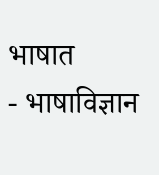भाषात
- भाषाविज्ञान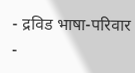- द्रविड भाषा-परिवार
-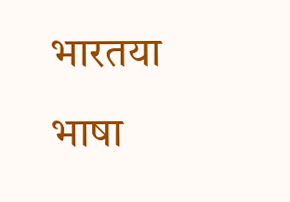भारतया भाषा